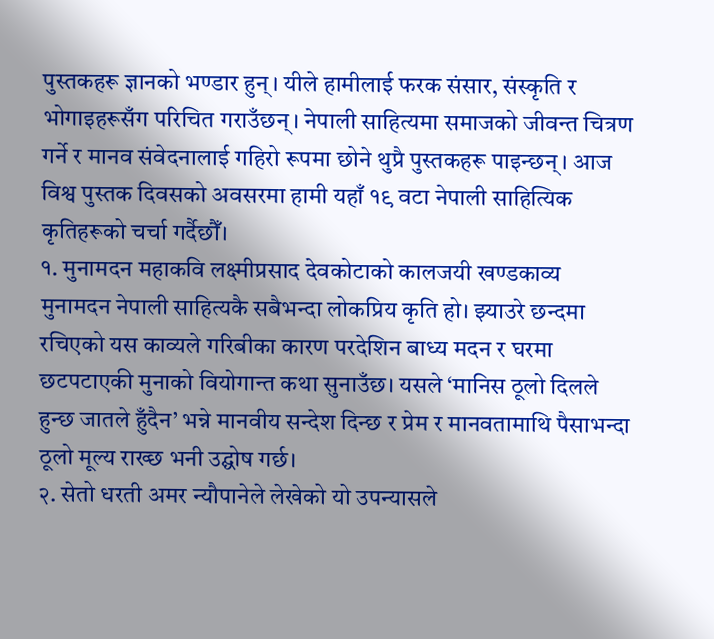पुस्तकहरू ज्ञानको भण्डार हुन्। यीले हामीलाई फरक संसार, संस्कृति र भोगाइहरूसँग परिचित गराउँछन्। नेपाली साहित्यमा समाजको जीवन्त चित्रण गर्ने र मानव संवेदनालाई गहिरो रूपमा छोने थुप्रै पुस्तकहरू पाइन्छन्। आज विश्व पुस्तक दिवसको अवसरमा हामी यहाँ १९ वटा नेपाली साहित्यिक कृतिहरूको चर्चा गर्दैछौँ।
१. मुनामदन महाकवि लक्ष्मीप्रसाद देवकोटाको कालजयी खण्डकाव्य मुनामदन नेपाली साहित्यकै सबैभन्दा लोकप्रिय कृति हो। झ्याउरे छन्दमा रचिएको यस काव्यले गरिबीका कारण परदेशिन बाध्य मदन र घरमा छटपटाएकी मुनाको वियोगान्त कथा सुनाउँछ। यसले ‘मानिस ठूलो दिलले हुन्छ जातले हुँदैन’ भन्ने मानवीय सन्देश दिन्छ र प्रेम र मानवतामाथि पैसाभन्दा ठूलो मूल्य राख्छ भनी उद्घोष गर्छ।
२. सेतो धरती अमर न्यौपानेले लेखेको यो उपन्यासले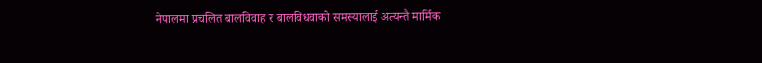नेपालमा प्रचलित बालविवाह र बालविधवाको समस्यालाई अत्यन्तै मार्मिक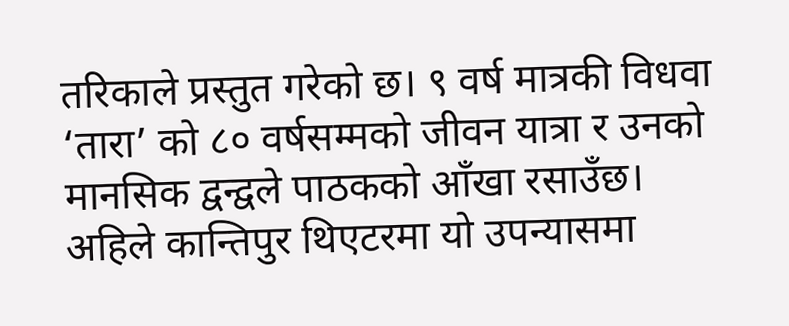तरिकाले प्रस्तुत गरेको छ। ९ वर्ष मात्रकी विधवा ‘तारा’ को ८० वर्षसम्मको जीवन यात्रा र उनको मानसिक द्वन्द्वले पाठकको आँखा रसाउँछ। अहिले कान्तिपुर थिएटरमा यो उपन्यासमा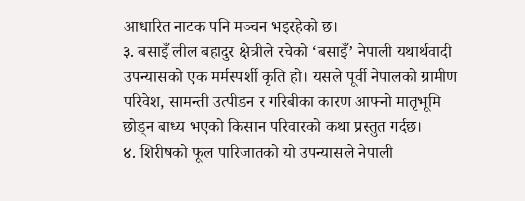आधारित नाटक पनि मञ्चन भइरहेको छ।
३. बसाइँ लील बहादुर क्षेत्रीले रचेको ‘बसाइँ’ नेपाली यथार्थवादी उपन्यासको एक मर्मस्पर्शी कृति हो। यसले पूर्वी नेपालको ग्रामीण परिवेश, सामन्ती उत्पीडन र गरिबीका कारण आफ्नो मातृभूमि छोड्न बाध्य भएको किसान परिवारको कथा प्रस्तुत गर्दछ।
४. शिरीषको फूल पारिजातको यो उपन्यासले नेपाली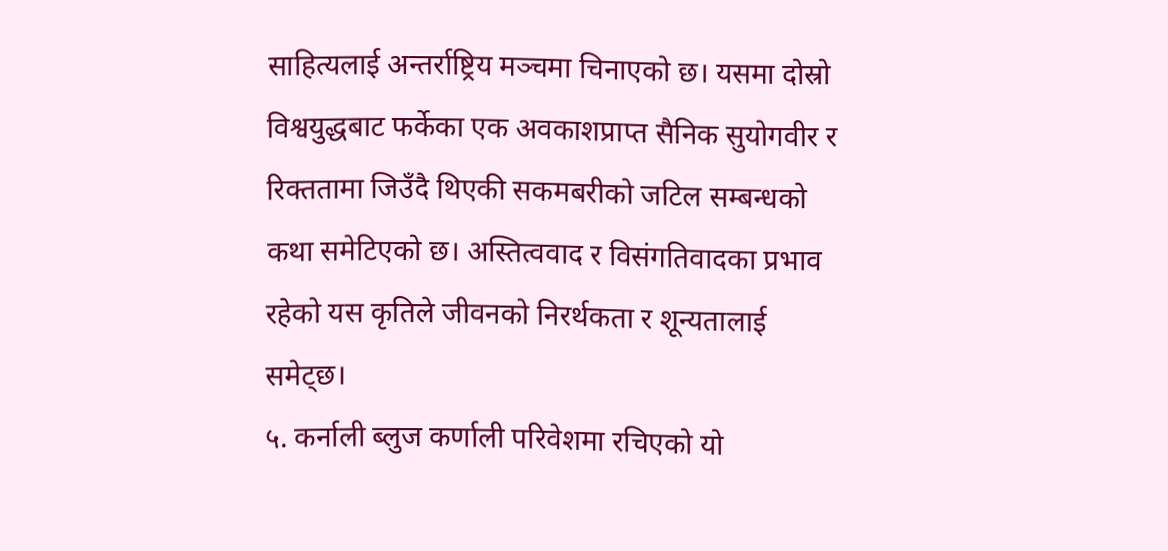साहित्यलाई अन्तर्राष्ट्रिय मञ्चमा चिनाएको छ। यसमा दोस्रो विश्वयुद्धबाट फर्केका एक अवकाशप्राप्त सैनिक सुयोगवीर र रिक्ततामा जिउँदै थिएकी सकमबरीको जटिल सम्बन्धको कथा समेटिएको छ। अस्तित्ववाद र विसंगतिवादका प्रभाव रहेको यस कृतिले जीवनको निरर्थकता र शून्यतालाई समेट्छ।
५. कर्नाली ब्लुज कर्णाली परिवेशमा रचिएको यो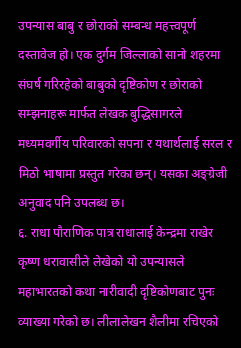उपन्यास बाबु र छोराको सम्बन्ध महत्त्वपूर्ण दस्तावेज हो। एक दुर्गम जिल्लाको सानो शहरमा संघर्ष गरिरहेको बाबुको दृष्टिकोण र छोराको सम्झनाहरू मार्फत लेखक बुद्धिसागरले मध्यमवर्गीय परिवारको सपना र यथार्थलाई सरल र मिठो भाषामा प्रस्तुत गरेका छन्। यसका अङ्ग्रेजी अनुवाद पनि उपलब्ध छ।
६. राधा पौराणिक पात्र राधालाई केन्द्रमा राखेर कृष्ण धरावासीले लेखेको यो उपन्यासले महाभारतको कथा नारीवादी दृष्टिकोणबाट पुनः व्याख्या गरेको छ। लीलालेखन शैलीमा रचिएको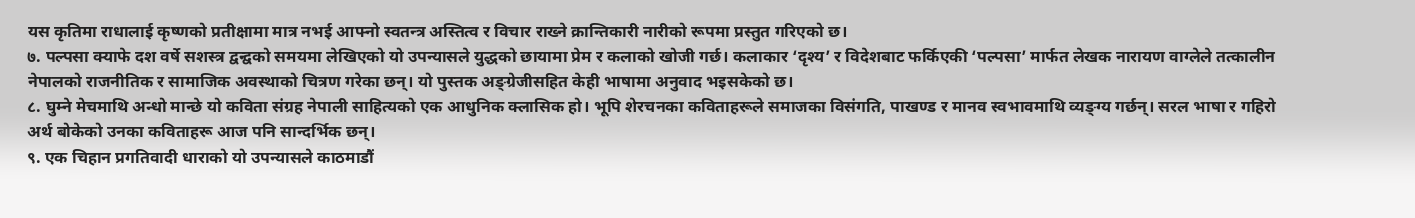यस कृतिमा राधालाई कृष्णको प्रतीक्षामा मात्र नभई आफ्नो स्वतन्त्र अस्तित्व र विचार राख्ने क्रान्तिकारी नारीको रूपमा प्रस्तुत गरिएको छ।
७. पल्पसा क्याफे दश वर्षे सशस्त्र द्वन्द्वको समयमा लेखिएको यो उपन्यासले युद्धको छायामा प्रेम र कलाको खोजी गर्छ। कलाकार ‘दृश्य’ र विदेशबाट फर्किएकी ‘पल्पसा’ मार्फत लेखक नारायण वाग्लेले तत्कालीन नेपालको राजनीतिक र सामाजिक अवस्थाको चित्रण गरेका छन्। यो पुस्तक अङ्ग्रेजीसहित केही भाषामा अनुवाद भइसकेको छ।
८. घुम्ने मेचमाथि अन्धो मान्छे यो कविता संग्रह नेपाली साहित्यको एक आधुनिक क्लासिक हो। भूपि शेरचनका कविताहरूले समाजका विसंगति, पाखण्ड र मानव स्वभावमाथि व्यङ्ग्य गर्छन्। सरल भाषा र गहिरो अर्थ बोकेको उनका कविताहरू आज पनि सान्दर्भिक छन्।
९. एक चिहान प्रगतिवादी धाराको यो उपन्यासले काठमाडौं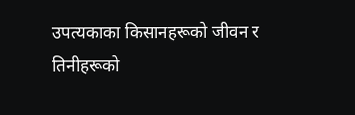उपत्यकाका किसानहरूको जीवन र तिनीहरूको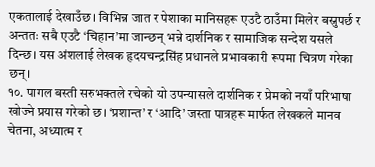एकतालाई देखाउँछ। विभिन्न जात र पेशाका मानिसहरू एउटै ठाउँमा मिलेर बस्नुपर्छ र अन्ततः सबै एउटै ‘चिहान’मा जान्छन् भन्ने दार्शनिक र सामाजिक सन्देश यसले दिन्छ। यस अंशलाई लेखक हृदयचन्द्रसिंह प्रधानले प्रभावकारी रूपमा चित्रण गरेका छन्।
१०. पागल बस्ती सरुभक्तले रचेको यो उपन्यासले दार्शनिक र प्रेमको नयाँ परिभाषा खोज्ने प्रयास गरेको छ। ‘प्रशान्त’ र ‘आदि’ जस्ता पात्रहरू मार्फत लेखकले मानव चेतना, अध्यात्म र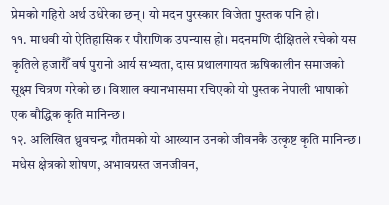प्रेमको गहिरो अर्थ उधेरेका छन्। यो मदन पुरस्कार विजेता पुस्तक पनि हो।
११. माधवी यो ऐतिहासिक र पौराणिक उपन्यास हो। मदनमणि दीक्षितले रचेको यस कृतिले हजारौँ वर्ष पुरानो आर्य सभ्यता, दास प्रथालगायत ऋषिकालीन समाजको सूक्ष्म चित्रण गरेको छ। विशाल क्यानभासमा रचिएको यो पुस्तक नेपाली भाषाको एक बौद्धिक कृति मानिन्छ।
१२. अलिखित ध्रुवचन्द्र गौतमको यो आख्यान उनको जीवनकै उत्कृष्ट कृति मानिन्छ। मधेस क्षेत्रको शोषण, अभावग्रस्त जनजीवन,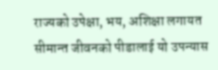राज्यको उपेक्षा, भय, अशिक्षा लगायत सीमान्त जीवनको पीडालाई यो उपन्यास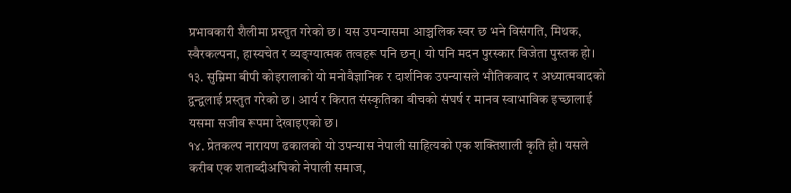प्रभावकारी शैलीमा प्रस्तुत गरेको छ। यस उपन्यासमा आञ्चलिक स्वर छ भने विसंगति, मिथक, स्वैरकल्पना, हास्यचेत र व्यङ्ग्यात्मक तत्वहरू पनि छन्। यो पनि मदन पुरस्कार विजेता पुस्तक हो।
१३. सुम्निमा बीपी कोइरालाको यो मनोवैज्ञानिक र दार्शनिक उपन्यासले भौतिकवाद र अध्यात्मवादको द्वन्द्वलाई प्रस्तुत गरेको छ। आर्य र किरात संस्कृतिका बीचको संघर्ष र मानव स्वाभाविक इच्छालाई यसमा सजीव रूपमा देखाइएको छ।
१४. प्रेतकल्प नारायण ढकालको यो उपन्यास नेपाली साहित्यको एक शक्तिशाली कृति हो। यसले करीब एक शताब्दीअघिको नेपाली समाज,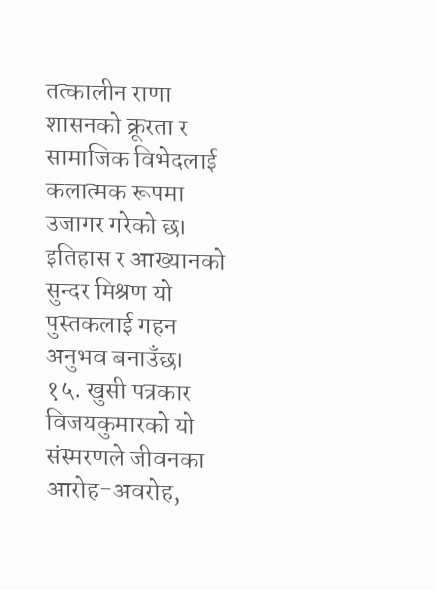तत्कालीन राणा शासनको क्रूरता र सामाजिक विभेदलाई कलात्मक रूपमा उजागर गरेको छ। इतिहास र आख्यानको सुन्दर मिश्रण यो पुस्तकलाई गहन अनुभव बनाउँछ।
१५. खुसी पत्रकार विजयकुमारको यो संस्मरणले जीवनका आरोह-अवरोह,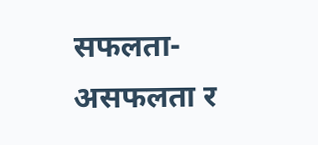सफलता-असफलता र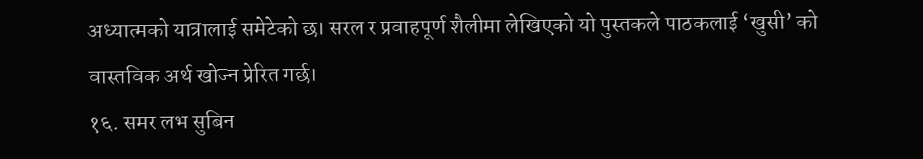अध्यात्मको यात्रालाई समेटेको छ। सरल र प्रवाहपूर्ण शैलीमा लेखिएको यो पुस्तकले पाठकलाई ‘खुसी’ को वास्तविक अर्थ खोज्न प्रेरित गर्छ।
१६. समर लभ सुबिन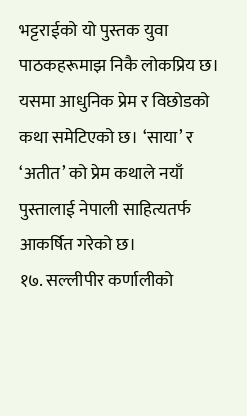भट्टराईको यो पुस्तक युवा पाठकहरूमाझ निकै लोकप्रिय छ। यसमा आधुनिक प्रेम र विछोडको कथा समेटिएको छ। ‘साया’ र ‘अतीत’ को प्रेम कथाले नयाँ पुस्तालाई नेपाली साहित्यतर्फ आकर्षित गरेको छ।
१७. सल्लीपीर कर्णालीको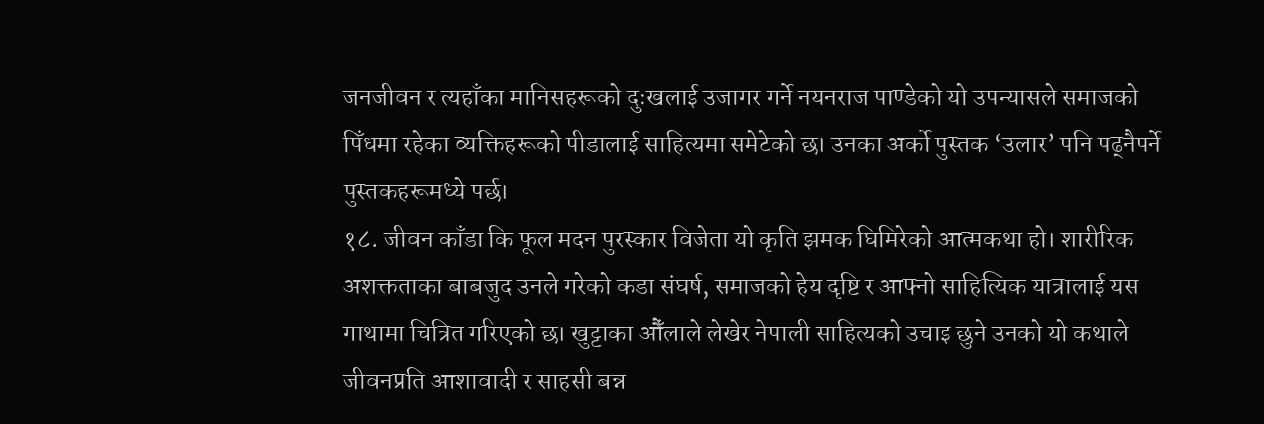जनजीवन र त्यहाँका मानिसहरूको दुःखलाई उजागर गर्ने नयनराज पाण्डेको यो उपन्यासले समाजको पिँधमा रहेका व्यक्तिहरूको पीडालाई साहित्यमा समेटेको छ। उनका अर्को पुस्तक ‘उलार’ पनि पढ्नैपर्ने पुस्तकहरूमध्ये पर्छ।
१८. जीवन काँडा कि फूल मदन पुरस्कार विजेता यो कृति झमक घिमिरेको आत्मकथा हो। शारीरिक अशक्तताका बाबजुद उनले गरेको कडा संघर्ष, समाजको हेय दृष्टि र आफ्नो साहित्यिक यात्रालाई यस गाथामा चित्रित गरिएको छ। खुट्टाका औँलाले लेखेर नेपाली साहित्यको उचाइ छुने उनको यो कथाले जीवनप्रति आशावादी र साहसी बन्न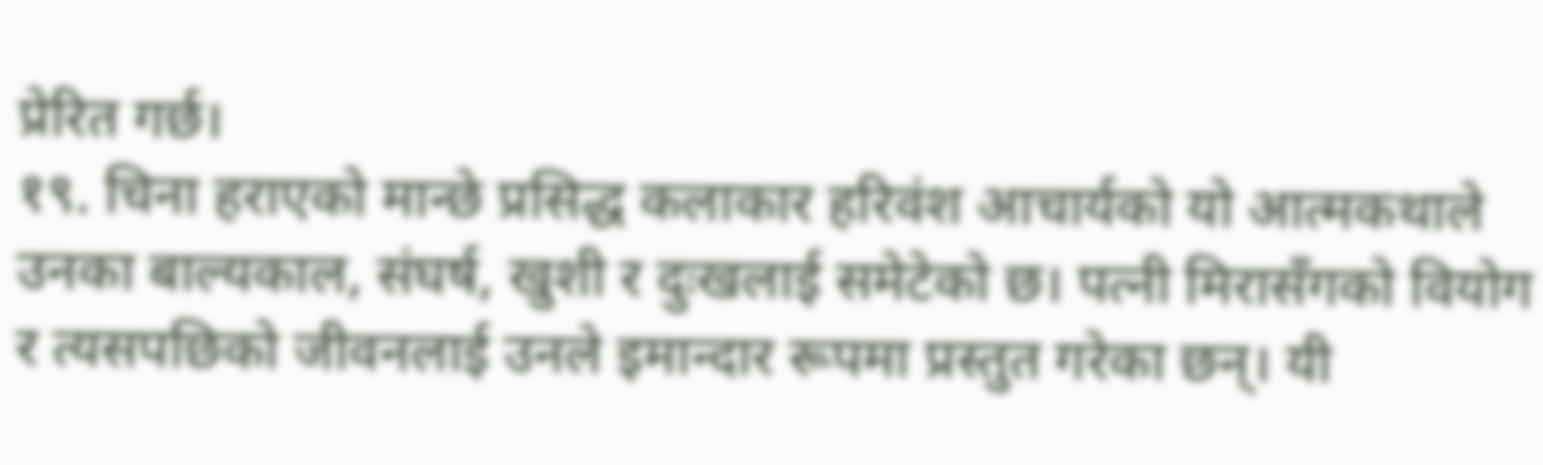प्रेरित गर्छ।
१९. चिना हराएको मान्छे प्रसिद्ध कलाकार हरिवंश आचार्यको यो आत्मकथाले उनका बाल्यकाल, संघर्ष, खुशी र दुःखलाई समेटेको छ। पत्नी मिरासँगको वियोग र त्यसपछिको जीवनलाई उनले इमान्दार रूपमा प्रस्तुत गरेका छन्। यी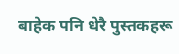बाहेक पनि धेरै पुस्तकहरू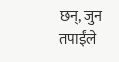छन्, जुन तपाईंले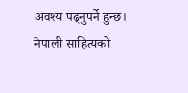अवश्य पढ्नुपर्ने हुन्छ। नेपाली साहित्यको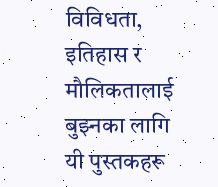विविधता, इतिहास र मौलिकतालाई बुझ्नका लागि यी पुस्तकहरू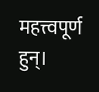महत्त्वपूर्ण हुन्।